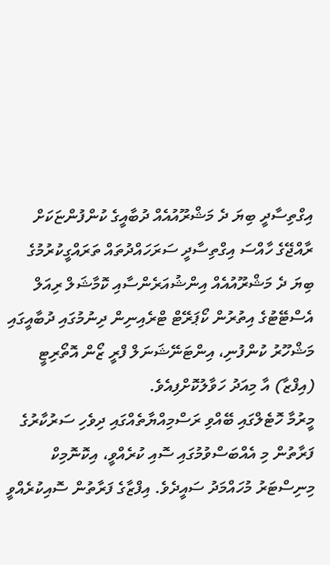އިގްތިސާދީ ބިޔަ ދެ މަޝްރޫއުއެއް ދުބާއީގެ ކުންފުންޏަކަށް
ރާއްޖޭގެ ހާއްސަ އިގްތިސާދީ ސަރަހައްދުތައް ތަރައްގީކުރުމުގެ ބިޔަ ދެ މަޝްރޫއުއެއް އިންޝުއަރެންސާއި ކޮމާޝަލް ރިއަލް އެސްޓޭޓުގެ އިތުރުން ކޯޕަރޭޓް ޓްރެއިނިން ދިނުމުގައި ދުބާއީގައި މަޝްހޫރު ކުންފުނި، އިންޓަނޭޝަނަލް ފްރީ ޒޯން އޮތޯރިޓީ (އިފްޒާ) އާ މިއަދު ހަވާލުކޮށްފިއެވެ.
މީރުމާ ހޮޓެލްގައި ބޭއްވި ރަސްމިއްޔާތެއްގައި ދިވެހި ސަރުކާރުގެ ފަރާތުން މި އެއްބަސްވުމުގައި ސޮއި ކުރެއްވީ، އިކޮނޮމިކް މިނިސްޓަރު މުހައްމަދު ސައީދެވެ. އިފްޒާގެ ފަރާތުން ސޮއިކުރެއްވީ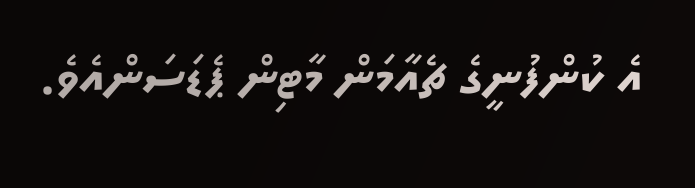އެ ކުންފުނީގެ ޗެއާމަން މާޓިން ޕެޑަސަންއެވެ.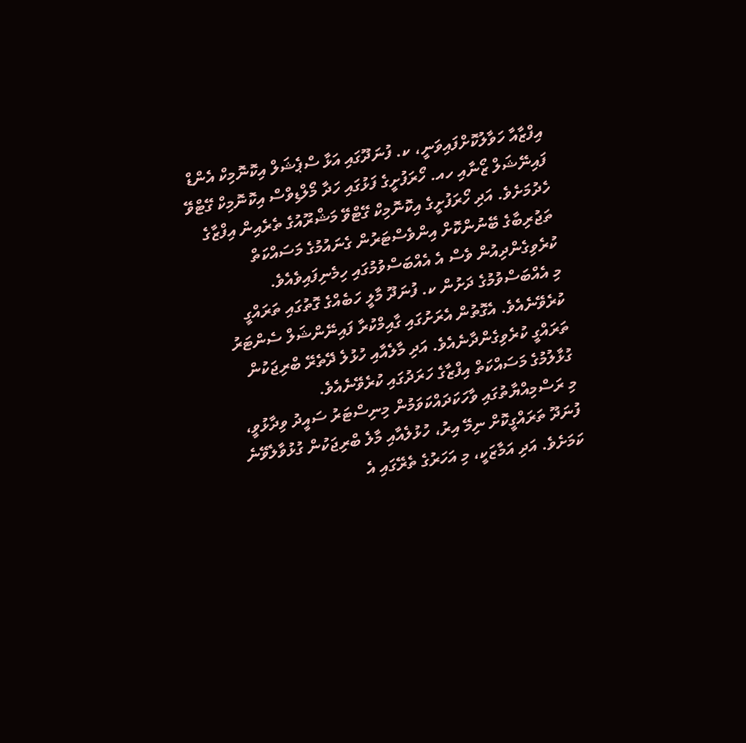އިފްޒާއާ ހަވާލުކޮށްފައިވަނީ، ކ. ފުނަދޫގައި އަޅާ ސްޕެޝަލް އިކޮނޮމިކް އެންޑް ފައިނޭޝަލް ޒޯނާއި ހއ. ހޯރަފުށީގެ ފަޅުގައި ހަދާ މޯލްޑިވްސް އިކޮނޮމިކް ގޭޓްވޭ ހެދުމަށެވެ. އަދި ހޯރަފުށީގެ އިކޮނޮމިކް ގޭޓްވޭ މަޝްރޫއުގެ ތެރެއިން އިފްޒާގެ ތަޖުރިބާގެ ބޭނުންކޮށް އިންވެސްޓަރުން ގެނައުމުގެ މަސައްކަތް ކުރެވިގެންދިއުން ވެސް އެ އެއްބަސްވުމުގައި ހިމެނިފައިވެއެވެ.
މި އެއްބަސްވުމުގެ ދަށުން ކ. ފުނަދޫ މާލީ ހަބެއްގެ ގޮތުގައި ތަރައްގީ ކުރެވޭނެއެވެ. އެގޮތުން އެރަށުގައި ގާއިމްކުރާ ފައިނޭންޝަލް ސެންޓަރު ތަރައްގީ ކުރެވިގެންދާނެއެވެ. އަދި މާލެއާއި ހުޅުލެ ދޭތެރޭ ބްރިޖަކުން ގުޅާލުމުގެ މަސައްކަތް އިފްޒާގެ ހަރަދުގައި ކުރެވޭނެއެވެ.
މި ރަސްމިއްޔާތުގައި ވާހަކަދައްކަވަމުން މިނިސްޓަރު ސައީދު ވިދާޅުވީ، ފުނަދޫ ތަރައްގީކޮށް ނިމޭ އިރު، ހުޅުލެއާއި މާލެ ބްރިޖަކުން ގުޅުވާލެވޭނެ ކަމަށެވެ. އަދި އަމާޒަކީ، މި އަހަރުގެ ތެރޭގައި އެ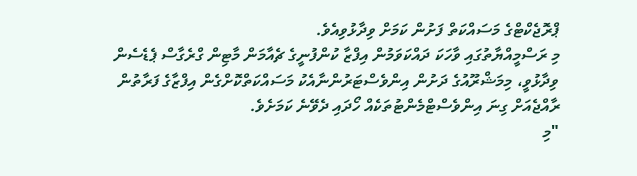ޕްރޮޖެކްޓްގެ މަސައްކަތް ފަށުން ކަމަށް ވިދާޅުވިއެވެ.
މި ރަސްމީއްޔާތުގައި ވާހަކަ ދައްކަވަމުން އިފްޒާ ކުންފުނީގެ ޗެއާމަން މާޓިން ގްރެގާސް ޕެޑެސެން ވިދާޅުވީ، މިމަޝްރޫއުގެ ދަށުން އިންވެސްޓަރުންނާއެކު މަސައްކަތްކޮށްގެން އިފްޒާގެ ފަރާތުން ރާއްޖެއަށް ގިނަ އިންވެސްޓްމެންޓުތަކެއް ހޯދައި ދެވޭނެ ކަމަށެވެ.
"މި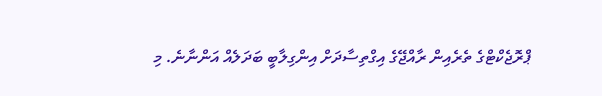ޕްރޮޖެކްޓްގެ ތެރެއިން ރާއްޖޭގެ އިގްތިސާދަށް އިންގިލާބީ ބަދަލެއް އަންނާނެ. މި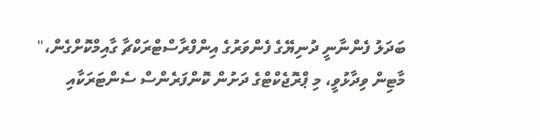ބަދަލު ފެންނާނީ ދުނިޔޭގެ ފެންވަރުގެ އިންފްރާސްޓްރަކްޗާ ގާއިމްކޮށްގެން،"
މާޓިން ވިދާޅުވީ، މި ޕްރޮޖެކްޓްގެ ދަށުން ކޮންފަރެންސް ސެންޓަރަކާއި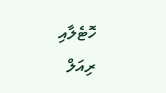ހޮޓެލާއި ރިއަލް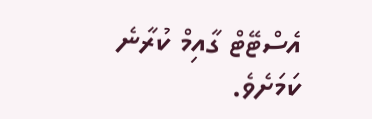އެސްޓޭޓް ގާއިމް ކުރާނެ ކަމަށެވެ.